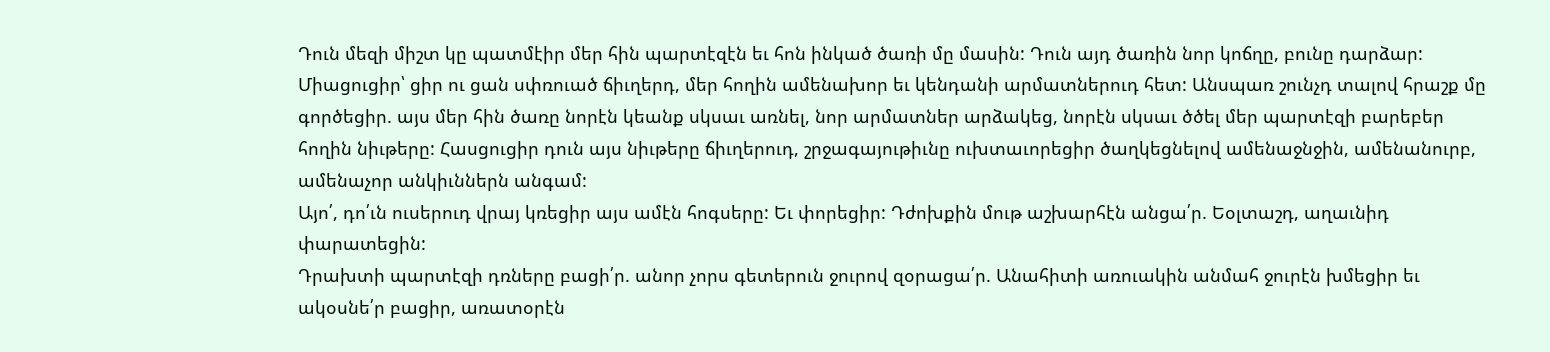Դուն մեզի միշտ կը պատմէիր մեր հին պարտէզէն եւ հոն ինկած ծառի մը մասին: Դուն այդ ծառին նոր կոճղը, բունը դարձար: Միացուցիր՝ ցիր ու ցան սփռուած ճիւղերդ, մեր հողին ամենախոր եւ կենդանի արմատներուդ հետ: Անսպառ շունչդ տալով հրաշք մը գործեցիր. այս մեր հին ծառը նորէն կեանք սկսաւ առնել, նոր արմատներ արձակեց, նորէն սկսաւ ծծել մեր պարտէզի բարեբեր հողին նիւթերը: Հասցուցիր դուն այս նիւթերը ճիւղերուդ, շրջագայութիւնը ուխտաւորեցիր ծաղկեցնելով ամենաջնջին, ամենանուրբ, ամենաչոր անկիւններն անգամ:
Այո՛, դո՛ւն ուսերուդ վրայ կռեցիր այս ամէն հոգսերը: Եւ փորեցիր: Դժոխքին մութ աշխարհէն անցա՛ր. Եօլտաշդ, աղաւնիդ փարատեցին:
Դրախտի պարտէզի դռները բացի՛ր. անոր չորս գետերուն ջուրով զօրացա՛ր. Անահիտի առուակին անմահ ջուրէն խմեցիր եւ ակօսնե՛ր բացիր, առատօրէն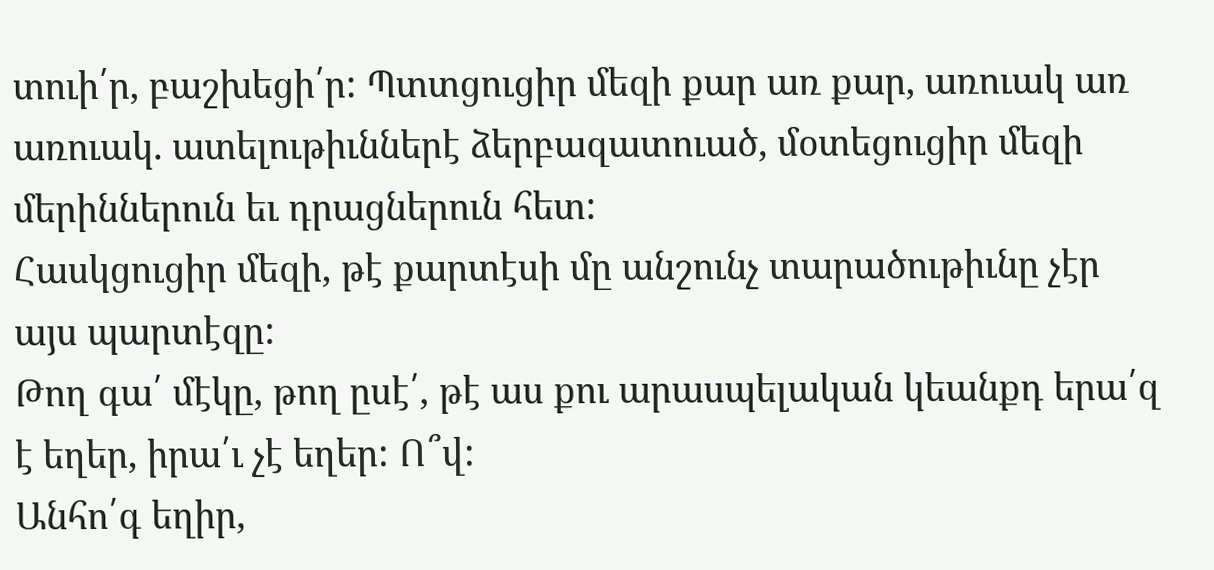տուի՛ր, բաշխեցի՛ր: Պտտցուցիր մեզի քար առ քար, առուակ առ առուակ. ատելութիւններէ ձերբազատուած, մօտեցուցիր մեզի մերիններուն եւ դրացներուն հետ:
Հասկցուցիր մեզի, թէ քարտէսի մը անշունչ տարածութիւնը չէր այս պարտէզը:
Թող գա՛ մէկը, թող ըսէ՛, թէ աս քու արասպելական կեանքդ երա՛զ է եղեր, իրա՛ւ չէ եղեր: Ո՞վ:
Անհո՛գ եղիր,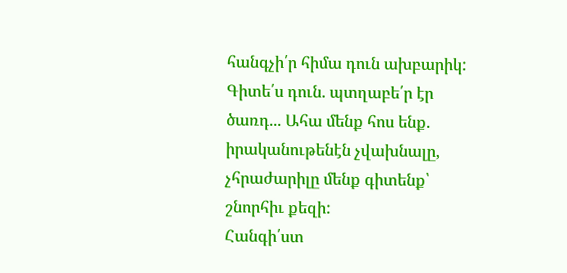հանգչի՛ր հիմա դուն ախբարիկ: Գիտե՛ս դուն. պտղաբե՛ր էր ծառդ... Ահա մենք հոս ենք. իրականութենէն չվախնալը, չհրաժարիլը մենք գիտենք՝ շնորհիւ քեզի:
Հանգի՛ստ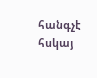հանգչէ հսկայ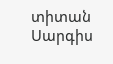տիտան Սարգիս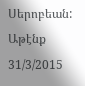Սերոբեան:
Աթէնք 31/3/2015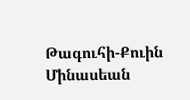Թագուհի-Քուին Մինասեան